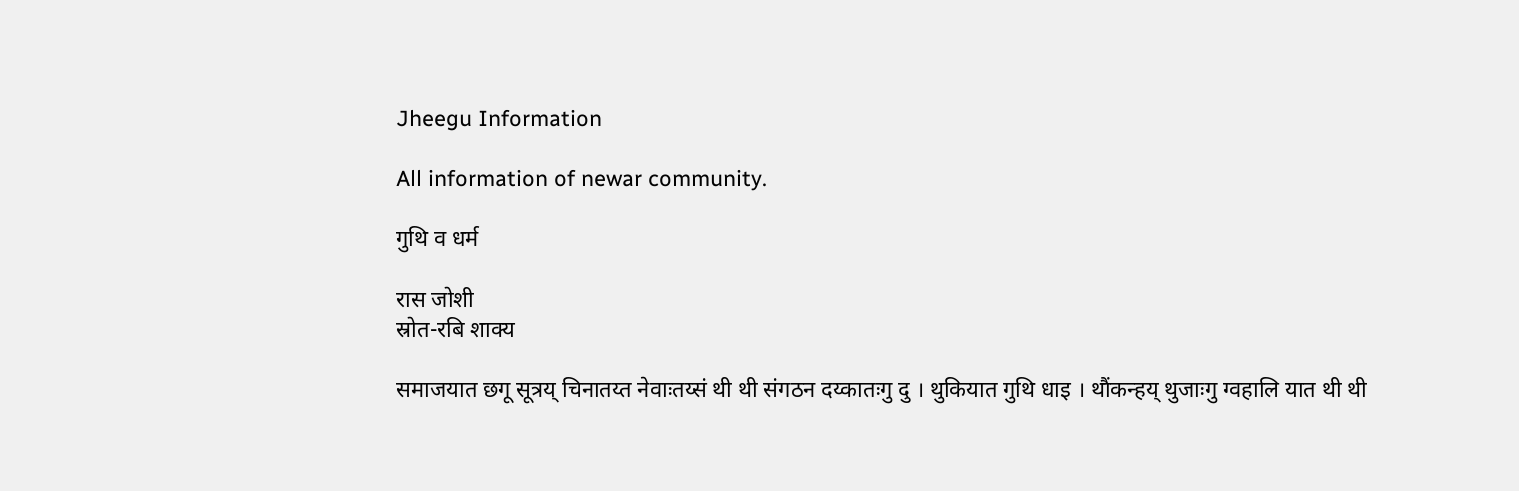Jheegu Information

All information of newar community.

गुथि व धर्म

रास जोशी
स्रोत-रबि शाक्य

समाजयात छगू सूत्रय् चिनातय्त नेवाःतय्सं थी थी संगठन दय्कातःगु दु । थुकियात गुथि धाइ । थौंकन्हय् थुजाःगु ग्वहालि यात थी थी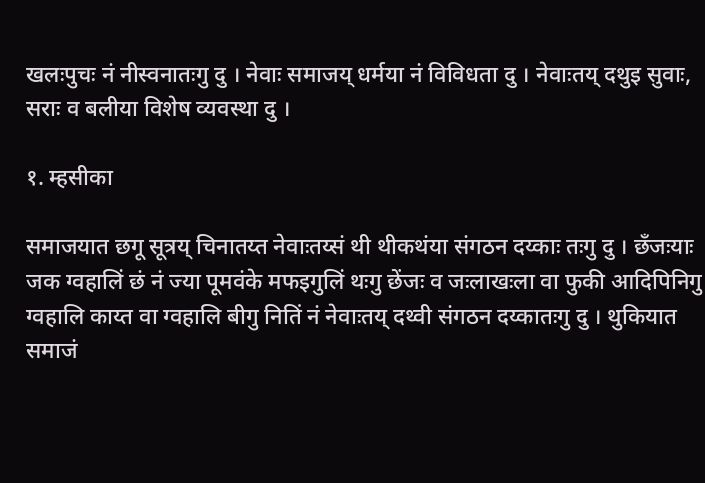खलःपुचः नं नीस्वनातःगु दु । नेवाः समाजय् धर्मया नं विविधता दु । नेवाःतय् दथुइ सुवाः, सराः व बलीया विशेष व्यवस्था दु ।

१. म्हसीका

समाजयात छगू सूत्रय् चिनातय्त नेवाःतय्सं थी थीकथंया संगठन दय्काः तःगु दु । छँजःयाः जक ग्वहालिं छं नं ज्या पूमवंके मफइगुलिं थःगु छेंजः व जःलाखःला वा फुकी आदिपिनिगु ग्वहालि काय्त वा ग्वहालि बीगु नितिं नं नेवाःतय् दथ्वी संगठन दय्कातःगु दु । थुकियात समाजं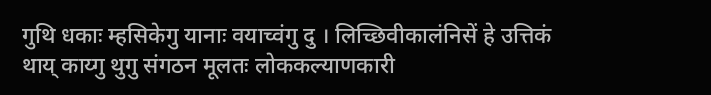गुथि धकाः म्हसिकेगु यानाः वयाच्वंगु दु । लिच्छिवीकालंनिसें हे उत्तिकं थाय् काय्गु थुगु संगठन मूलतः लोककल्याणकारी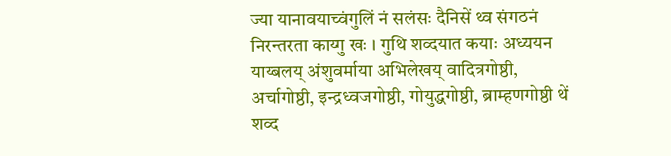ज्या यानावयाच्वंगुलिं नं सलंसः दैनिसें थ्व संगठनं निरन्तरता काय्गु खः । गुथि शव्दयात कयाः अध्ययन याय्बलय् अंशुवर्माया अभिलेखय् वादित्रगोष्ठी, अर्चागोष्ठी, इन्द्रध्वजगोष्ठी, गोयुद्धगोष्ठी, ब्राम्हणगोष्ठी थें शव्द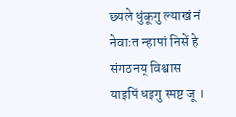छ्यले धुंकूगु ल्याखं नं नेवाःत न्हापां निसें हे संगठनय् विश्वास याइपिं धइगु स्पष्ट जू ।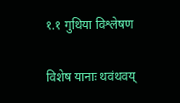१.१ गुथिया विश्लेषण

विशेष यानाः थवंथवय्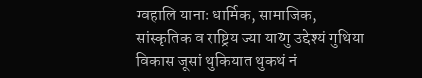ग्वहालि यानाः धार्मिक, सामाजिक, सांस्कृतिक व राष्ट्रिय ज्या याय्गु उद्देश्यं गुथिया विकास जूसां थुकियात थुकथं नं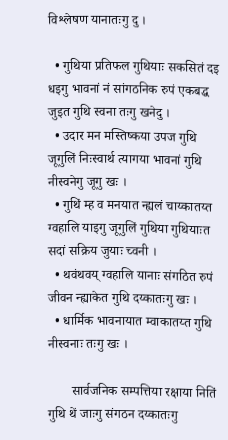विश्लेषण यानातःगु दु ।

  • गुथिया प्रतिफल गुथियाः सकसितं दइ धइगु भावनां नं सांगठनिक रुपं एकबद्ध जुइत गुथि स्वना तःगु खनेदु ।
  • उदार मन मस्तिष्कया उपज गुथि जूगुलिं निःस्वार्थ त्यागया भावनां गुथि नीस्वनेगु जूगु खः ।
  • गुथिं म्ह व मनयात न्ह्यलं चाय्कातय्त ग्वहालि याइगु जूगुलिं गुथिया गुथियाःत सदां सक्रिय जुयाः च्वनी ।
  • थवंथवय् ग्वहालि यानाः संगठित रुपं जीवन न्ह्याकेत गुथि दय्कातःगु खः ।
  • धार्मिक भावनायात म्वाकातय्त गुथि नीस्वनाः तःगु खः ।

       सार्वजनिक सम्पत्तिया रक्षाया नितिं गुथि थें जाःगु संगठन दय्कातःगु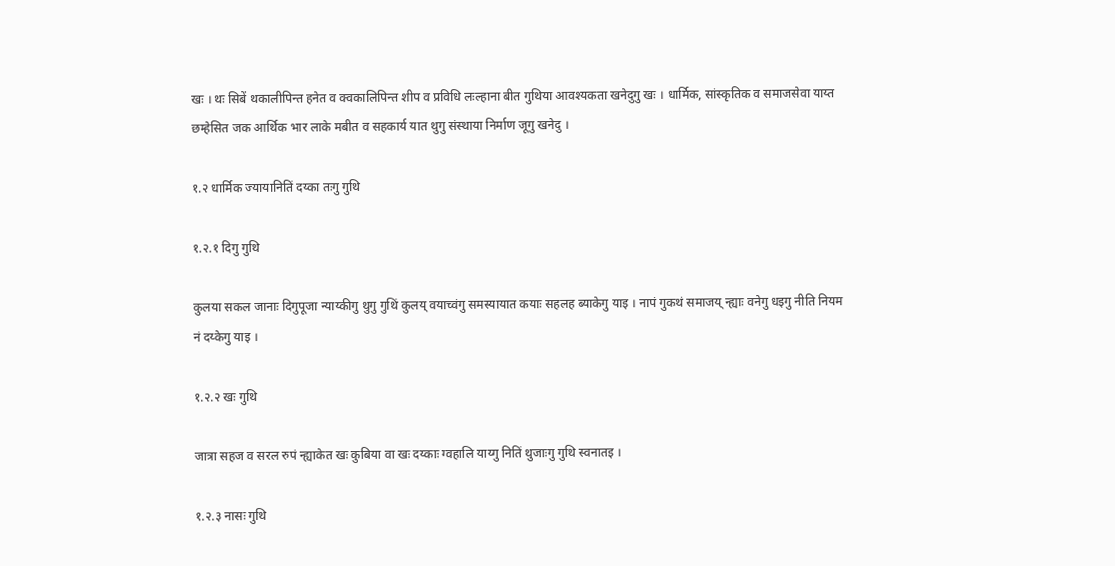खः । थः सिबें थकालीपिन्त हनेत व क्वकालिपिन्त शीप व प्रविधि लःल्हाना बीत गुथिया आवश्यकता खनेदुगु खः । धार्मिक, सांस्कृतिक व समाजसेवा याय्त छम्हेसित जक आर्थिक भार लाके मबीत व सहकार्य यात थुगु संस्थाया निर्माण जूगु खनेदु ।

१.२ धार्मिक ज्यायानितिं दय्का तःगु गुथि

१.२.१ दिगु गुथि

कुलया सकल जानाः दिगुपूजा न्याय्कीगु थुगु गुथिं कुलय् वयाच्वंगु समस्यायात कयाः सहलह ब्याकेगु याइ । नापं गुकथं समाजय् न्ह्याः वनेगु धइगु नीति नियम नं दय्केगु याइ ।

१.२.२ खः गुथि

जात्रा सहज व सरल रुपं न्ह्याकेत खः कुबिया वा खः दय्काः ग्वहालि याय्गु नितिं थुजाःगु गुथि स्वनातइ ।

१.२.३ नासः गुथि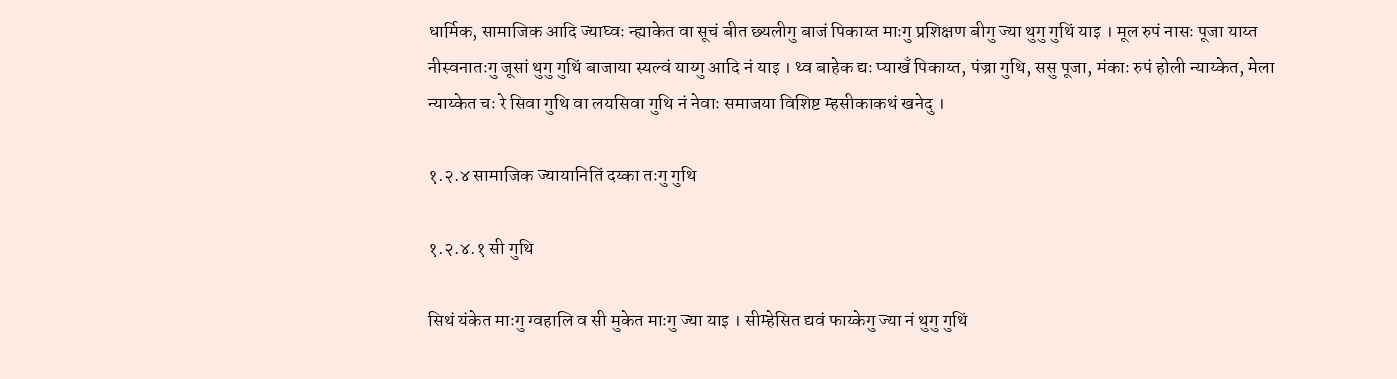धार्मिक, सामाजिक आदि ज्याघ्वः न्ह्याकेत वा सूचं बीत छ्यलीगु बाजं पिकाय्त माःगु प्रशिक्षण बीगु ज्या थुगु गुथिं याइ । मूल रुपं नासः पूजा याय्त नीस्वनातःगु जूसां थुगु गुथिं बाजाया स्यल्वं याय्गु आदि नं याइ । थ्व बाहेक द्यः प्याखँ पिकाय्त, पंज्रा गुथि, ससु पूजा, मंकाः रुपं होली न्याय्केत, मेला न्याय्केत चः रे सिवा गुथि वा लयसिवा गुथि नं नेवाः समाजया विशिष्ट म्हसीकाकथं खनेदु ।

१.२.४ सामाजिक ज्यायानितिं दय्का तःगु गुथि

१.२.४.१ सी गुथि

सिथं यंकेत माःगु ग्वहालि व सी मुकेत माःगु ज्या याइ । सीम्हेसित द्यवं फाय्केगु ज्या नं थुगु गुथिं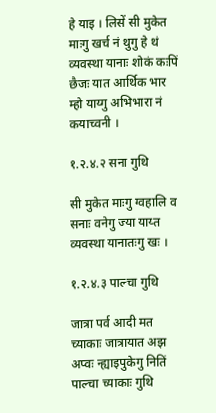हे याइ । लिसें सी मुकेत माःगु खर्च नं थुगु हे थं व्यवस्था यानाः शोकं कःपिं छैजः यात आर्थिक भार म्हो याय्गु अभिभारा नं कयाच्वनी ।

१.२.४.२ सना गुथि

सी मुकेत माःगु ग्वहालि व सनाः वनेगु ज्या याय्त व्यवस्था यानातःगु खः ।

१.२.४.३ पाल्चा गुथि

जात्रा पर्व आदी मत च्याकाः जात्रायात अझ अप्वः न्ह्याइपुकेगु नितिं पाल्चा च्याकाः गुथि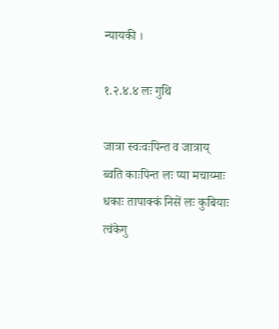न्यायकी ।

१.२.४.४ लः गुथि

जात्रा स्वःवःपिन्त व जात्राय् ब्वति काःपिन्त लः प्या मचाय्माः धकाः तापाक्कं निसें लः कुबियाः त्वंकेगु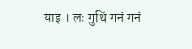याइ । लः गुथिं गनं गनं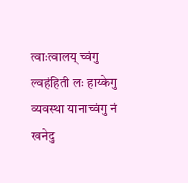त्वाःत्वालय् च्वंगु ल्वहंहिती लः हाय्केगु व्यवस्था यानाच्वंगु नं खनेदु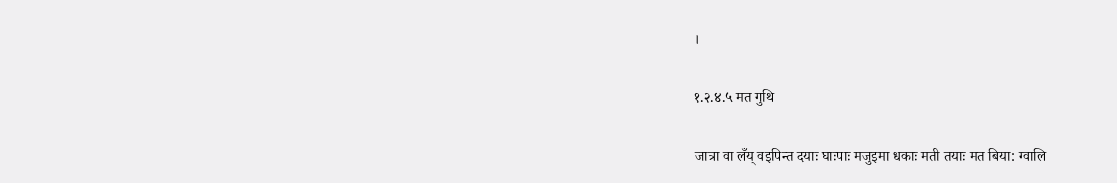।

१.२.४.५ मत गुथि

जात्रा वा लँय् वइपिन्त दयाः घाःपाः मजुइमा धकाः मती तयाः मत बिया: ग्वालि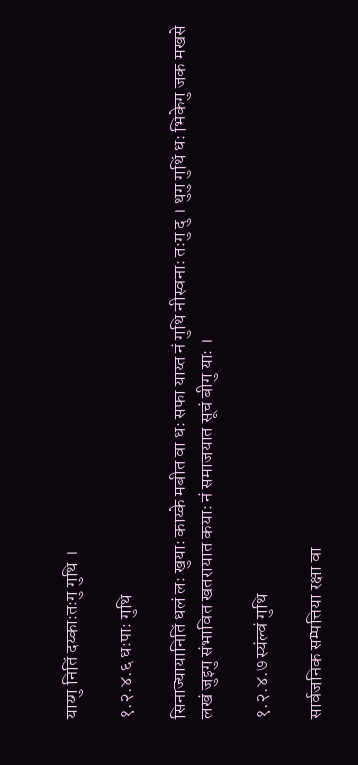याय्गु नितिं दय्काःतःगु गुथि ।

१.२.४.६ धःपाः गुथि

सिनाज्यायानितिं धलं लः खुयाः काय्के मबीत वा धः सफा याय्त नं गुथि नीस्वनाः तःगु दु । थुगु गुथिं धः भिकेगु जक मखसे लखं जुइगु संभावित खतरायात कयाः नं समाजयात सूचं बीगु याः ।

१.२.४.७ स्यंल्वं गुथि

सार्वजनिक सम्पत्तिया रक्षा वा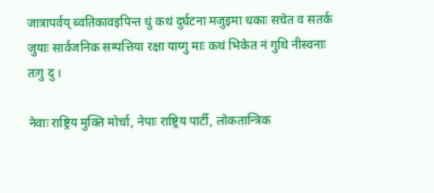जात्रापर्वय् ब्वतिकावइपिन्त धुं कथं दुर्घटना मजुइमा धकाः सचेत व सतर्क जुयाः सार्वजनिक सम्पत्तिया रक्षा याय्गु माः कथं भिकेत नं गुथि नीस्वनाः तःगु दु ।

नेवाः राष्ट्रिय मुक्ति मोर्चा, नेपाः राष्ट्रिय पार्टी, लोकतान्त्रिक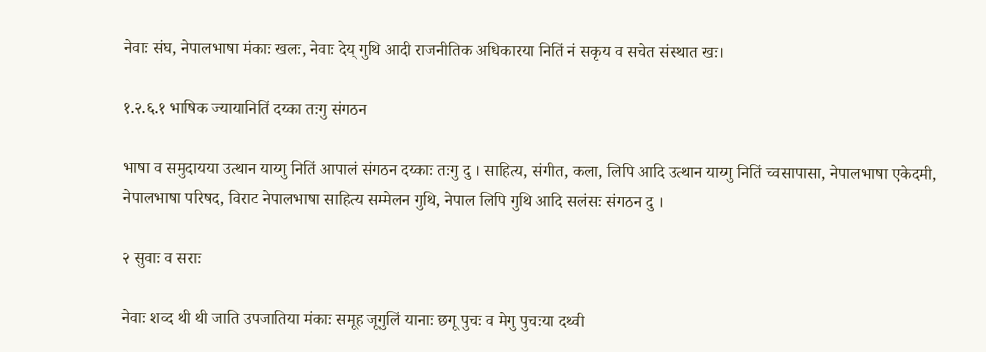नेवाः संघ, नेपालभाषा मंकाः खलः, नेवाः देय् गुथि आदी राजनीतिक अधिकारया नितिं नं सकृय व सचेत संस्थात खः।

१.२.६.१ भाषिक ज्यायानितिं दय्का तःगु संगठन

भाषा व समुदायया उत्थान याय्गु नितिं आपालं संगठन दय्काः तःगु दु । साहित्य, संगीत, कला, लिपि आदि उत्थान याय्गु नितिं च्वसापासा, नेपालभाषा एकेदमी, नेपालभाषा परिषद, विराट नेपालभाषा साहित्य सम्मेलन गुथि, नेपाल लिपि गुथि आदि सलंसः संगठन दु ।

२ सुवाः व सराः

नेवाः शव्द थी थी जाति उपजातिया मंकाः समूह जूगुलिं यानाः छगू पुचः व मेगु पुचःया दथ्वी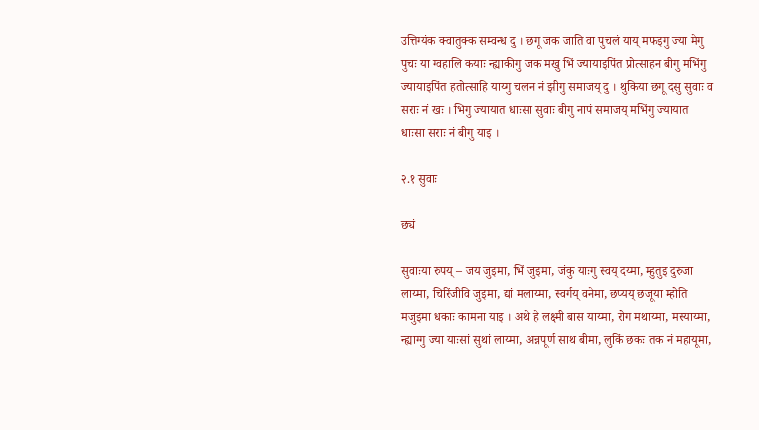उत्तिग्यंक क्वातुक्क सम्वन्ध दु । छगू जक जाति वा पुचलं याय् मफइगु ज्या मेगु पुचः या ग्वहालि कयाः न्ह्याकीगु जक मखु भिं ज्यायाइपिंत प्रोत्साहन बीगु मभिंगु ज्यायाइपिंत हतोत्साहि याय्गु चलन नं झीगु समाजय् दु । थुकिया छगू दसु सुवाः व सराः नं खः । भिगु ज्यायात धाःसा सुवाः बीगु नापं समाजय् मभिंगु ज्यायात धाःसा सराः नं बीगु याइ ।

२.१ सुवाः

छ्यं

सुवाःया रुपय् – जय जुइमा, भिं जुइमा, जंकु याःगु स्वय् दय्मा, म्हुतुइ दुरुजा लाय्मा, चिरिंजीवि जुइमा, द्यां मलाय्मा, स्वर्गय् वनेमा, छप्यय् छजूया म्होति मजुइमा धकाः कामना याइ । अथे हे लक्ष्मी बास याय्मा, रोग मथाय्मा, मस्याय्मा, न्ह्याग्गु ज्या याःसां सुथां लाय्मा, अन्नपूर्ण साथ बीमा, लुकिं छकः तक नं महायूमा,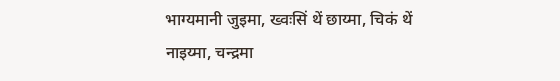भाग्यमानी जुइमा, ख्वःसिं थें छाय्मा, चिकं थें नाइय्मा, चन्द्रमा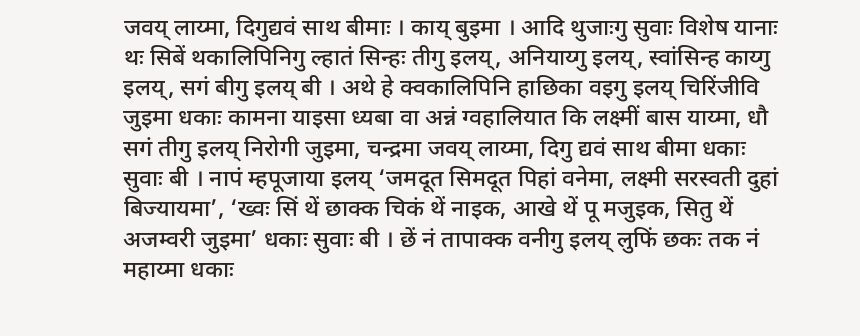जवय् लाय्मा, दिगुद्यवं साथ बीमाः । काय् बुइमा । आदि थुजाःगु सुवाः विशेष यानाः थः सिबें थकालिपिनिगु ल्हातं सिन्हः तीगु इलय्, अनियाय्गु इलय्, स्वांसिन्ह काय्गु इलय्, सगं बीगु इलय् बी । अथे हे क्वकालिपिनि हाछिका वइगु इलय् चिरिंजीवि जुइमा धकाः कामना याइसा ध्यबा वा अन्नं ग्वहालियात कि लक्ष्मीं बास याय्मा, धौ सगं तीगु इलय् निरोगी जुइमा, चन्द्रमा जवय् लाय्मा, दिगु द्यवं साथ बीमा धकाः सुवाः बी । नापं म्हपूजाया इलय् ‘जमदूत सिमदूत पिहां वनेमा, लक्ष्मी सरस्वती दुहां बिज्यायमा’, ‘ख्वः सिं थें छाक्क चिकं थें नाइक, आखे थें पू मजुइक, सितु थें अजम्वरी जुइमा’ धकाः सुवाः बी । छें नं तापाक्क वनीगु इलय् लुफिं छकः तक नं महाय्मा धकाः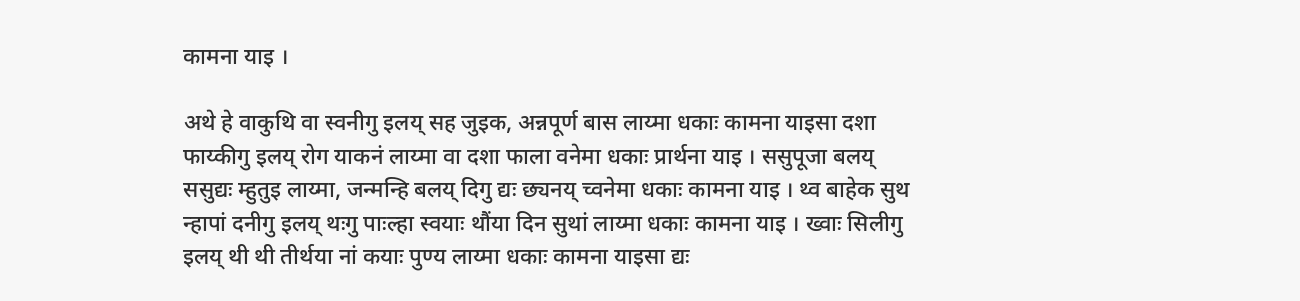कामना याइ ।

अथे हे वाकुथि वा स्वनीगु इलय् सह जुइक, अन्नपूर्ण बास लाय्मा धकाः कामना याइसा दशा फाय्कीगु इलय् रोग याकनं लाय्मा वा दशा फाला वनेमा धकाः प्रार्थना याइ । ससुपूजा बलय् ससुद्यः म्हुतुइ लाय्मा, जन्मन्हि बलय् दिगु द्यः छ्यनय् च्वनेमा धकाः कामना याइ । थ्व बाहेक सुथ न्हापां दनीगु इलय् थःगु पाःल्हा स्वयाः थौंया दिन सुथां लाय्मा धकाः कामना याइ । ख्वाः सिलीगु इलय् थी थी तीर्थया नां कयाः पुण्य लाय्मा धकाः कामना याइसा द्यः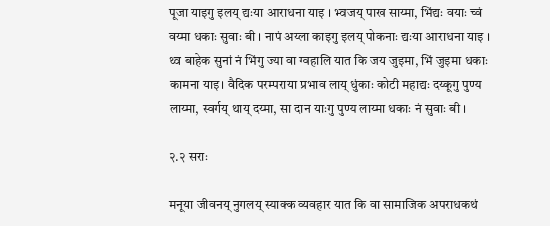पूजा याइगु इलय् द्यःया आराधना याइ । भ्वजय् पाख साय्मा, भिंद्यः वयाः च्वं वय्मा धकाः सुवाः बी । नापं अय्ला काइगु इलय् पोकनाः द्यःया आराधना याइ । थ्व बाहेक सुनां नं भिंगु ज्या वा ग्वहालि यात कि जय जुइमा, भिं जुइमा धकाः कामना याइ। वैदिक परम्पराया प्रभाव लाय् धुंकाः कोटी महाद्यः दय्कूगु पुण्य लाय्मा, स्वर्गय् थाय् दय्मा, सा दान याःगु पुण्य लाय्मा धकाः नं सुवाः बी ।

२.२ सराः

मनूया जीवनय् नुगलय् स्याक्क व्यवहार यात कि वा सामाजिक अपराधकथं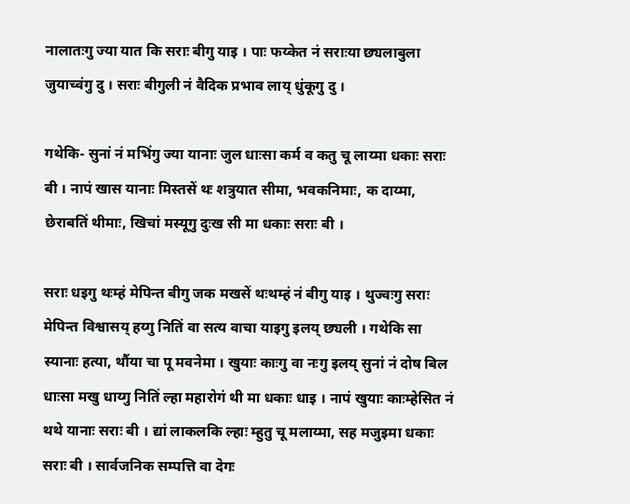नालातःगु ज्या यात कि सराः बीगु याइ । पाः फय्केत नं सराःया छ्यलाबुला जुयाच्वंगु दु । सराः बीगुली नं वैदिक प्रभाव लाय् धुंकूगु दु ।

गथेकि- सुनां नं मभिंगु ज्या यानाः जुल धाःसा कर्म व कतु चू लाय्मा धकाः सराः बी । नापं खास यानाः मिस्तसें थः शत्रुयात सीमा, भवकनिमाः, क दाय्मा, छेराबतिं थीमाः, खिचां मस्यूगु दुःख सी मा धकाः सराः बी ।

सराः धइगु थःम्हं मेपिन्त बीगु जक मखसें थःथम्हं नं बीगु याइ । थुज्वःगु सराः मेपिन्त विश्वासय् हय्गु नितिं वा सत्य वाचा याइगु इलय् छ्यली । गथेकि सा स्यानाः हत्या, थौंया चा पू मवनेमा । खुयाः काःगु वा नःगु इलय् सुनां नं दोष बिल धाःसा मखु धाय्गु नितिं ल्हा महारोगं थी मा धकाः धाइ । नापं खुयाः काःम्हेसित नं थथे यानाः सराः बी । द्यां लाकलकि ल्हाः म्हुतु चू मलाय्मा, सह मजुइमा धकाः सराः बी । सार्वजनिक सम्पत्ति वा देगः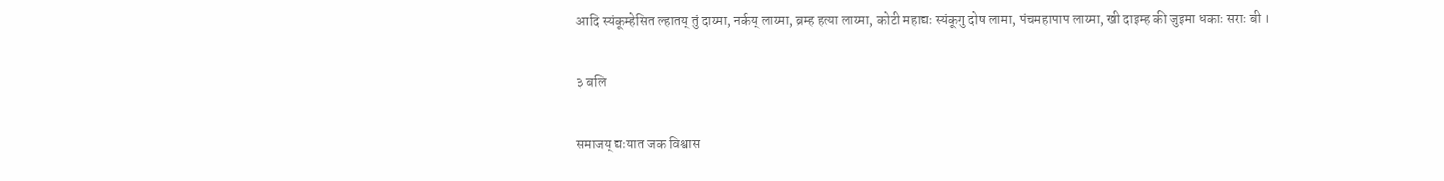आदि स्यंकूम्हेसित ल्हातय् तुं दाय्मा, नर्कय् लाय्मा, ब्रम्ह हत्या लाय्मा, कोटी महाद्यः स्यंकूगु दोष लामा, पंचमहापाप लाय्मा, खी दाइम्ह की जुइमा धकाः सराः बी ।

३ बलि

समाजय् द्यःयात जक विश्वास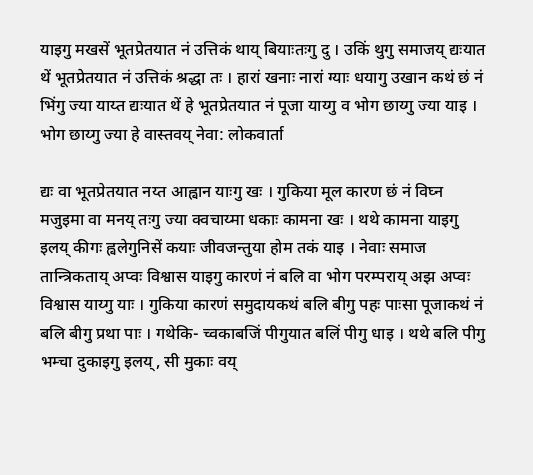याइगु मखसें भूतप्रेतयात नं उत्तिकं थाय् बियाःतःगु दु । उकिं थुगु समाजय् द्यःयात थें भूतप्रेतयात नं उत्तिकं श्रद्धा तः । हारां खनाः नारां ग्याः धयागु उखान कथं छं नं भिंगु ज्या याय्त द्यःयात थें हे भूतप्रेतयात नं पूजा याय्गु व भोग छाय्गु ज्या याइ । भोग छाय्गु ज्या हे वास्तवय् नेवा: लोकवार्ता

द्यः वा भूतप्रेतयात नय्त आह्वान याःगु खः । गुकिया मूल कारण छं नं विघ्न मजुइमा वा मनय् तःगु ज्या क्वचाय्मा धकाः कामना खः । थथे कामना याइगु इलय् कीगः ह्वलेगुनिसें कयाः जीवजन्तुया होम तकं याइ । नेवाः समाज तान्त्रिकताय् अप्वः विश्वास याइगु कारणं नं बलि वा भोग परम्पराय् अझ अप्वः विश्वास याय्गु याः । गुकिया कारणं समुदायकथं बलि बीगु पहः पाःसा पूजाकथं नं बलि बीगु प्रथा पाः । गथेकि- च्वकाबजिं पीगुयात बलिं पीगु धाइ । थथे बलि पीगु भम्चा दुकाइगु इलय्, सी मुकाः वय्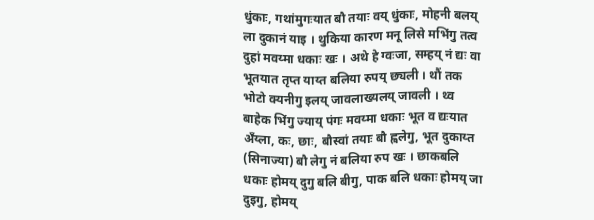धुंकाः, गथांमुगःयात बौ तयाः वय् धुंकाः, मोहनी बलय् ला दुकानं याइ । थुकिया कारण मनू लिसे मभिंगु तत्व दुहां मवय्मा धकाः खः । अथे हे ग्वःजा, सम्हय् नं द्यः वा भूतयात तृप्त याय्त बलिया रुपय् छ्यली । थौं तक भोटो क्यनीगु इलय् जावलाख्यलय् जावली । थ्व बाहेक भिंगु ज्याय् पंगः मवय्मा धकाः भूत व द्यःयात अँय्ला, कः, छाः, बौस्वां तयाः बौ ह्वलेगु, भूत दुकाय्त (सिनाज्या) बौ लेगु नं बलिया रुप खः । छाकबलि धकाः होमय् दुगु बलि बीगु, पाक बलि धकाः होमय् जा दुइगु, होमय्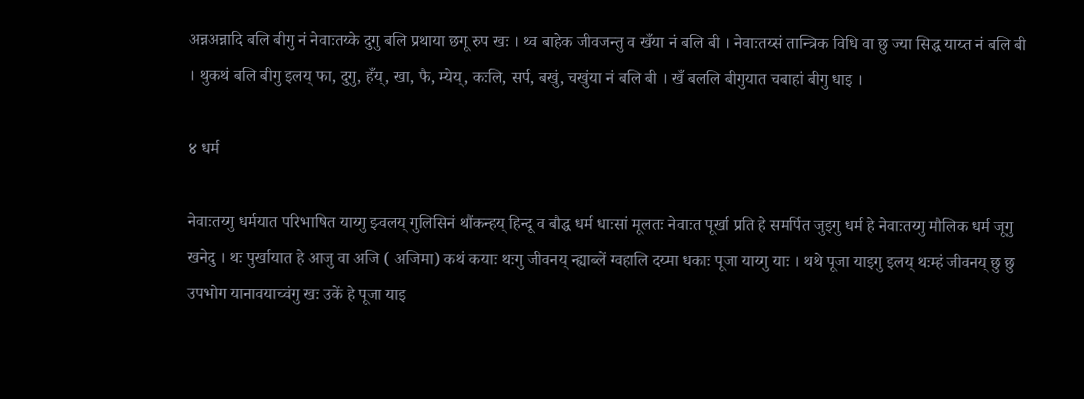अन्नअन्नादि बलि बीगु नं नेवाःतय्के दुगु बलि प्रथाया छगू रुप खः । थ्व बाहेक जीवजन्तु व खँया नं बलि बी । नेवाःतय्सं तान्त्रिक विधि वा छु ज्या सिद्ध याय्त नं बलि बी । थुकथं बलि बीगु इलय् फा, दुगु, हँय्, खा, फै, म्येय्, कःलि, सर्प, बखुं, चखुंया नं बलि बी । खँ बललि बीगुयात चबाहां बीगु धाइ ।

४ धर्म

नेवाःतय्गु धर्मयात परिभाषित याय्गु झ्वलय् गुलिसिनं थौंकन्हय् हिन्दू व बौद्ध धर्म धाःसां मूलतः नेवाःत पूर्खा प्रति हे समर्पित जुइगु धर्म हे नेवाःतय्गु मौलिक धर्म जूगु खनेदु । थः पुर्खायात हे आजु वा अजि ( अजिमा) कथं कयाः थःगु जीवनय् न्ह्याब्लें ग्वहालि दय्मा धकाः पूजा याय्गु याः । थथे पूजा याइगु इलय् थःम्हं जीवनय् छु छु उपभोग यानावयाच्वंगु खः उकें हे पूजा याइ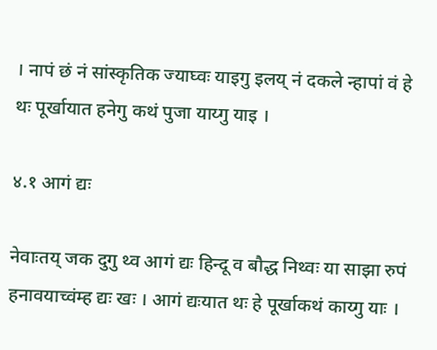। नापं छं नं सांस्कृतिक ज्याघ्वः याइगु इलय् नं दकले न्हापां वं हे थः पूर्खायात हनेगु कथं पुजा याय्गु याइ ।

४.१ आगं द्यः

नेवाःतय् जक दुगु थ्व आगं द्यः हिन्दू व बौद्ध निथ्वः या साझा रुपं हनावयाच्वंम्ह द्यः खः । आगं द्यःयात थः हे पूर्खाकथं काय्गु याः ।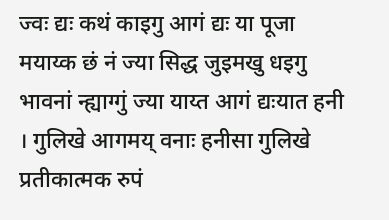ज्वः द्यः कथं काइगु आगं द्यः या पूजा मयाय्क छं नं ज्या सिद्ध जुइमखु धइगु भावनां न्ह्याग्गुं ज्या याय्त आगं द्यःयात हनी । गुलिखे आगमय् वनाः हनीसा गुलिखे प्रतीकात्मक रुपं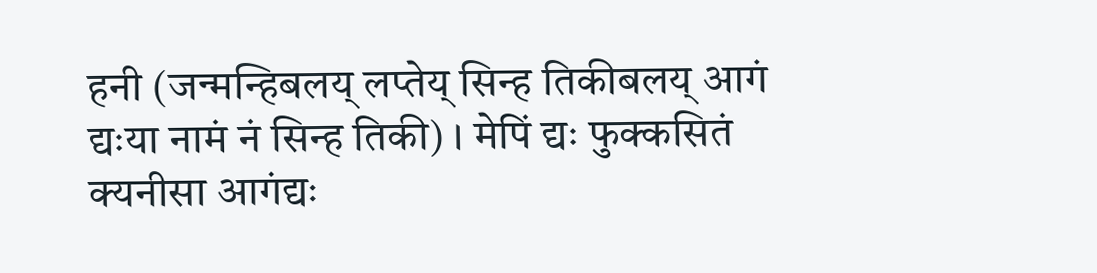हनी (जन्मन्हिबलय् लप्तेय् सिन्ह तिकीबलय् आगं द्यःया नामं नं सिन्ह तिकी) । मेपिं द्यः फुक्कसितं क्यनीसा आगंद्यः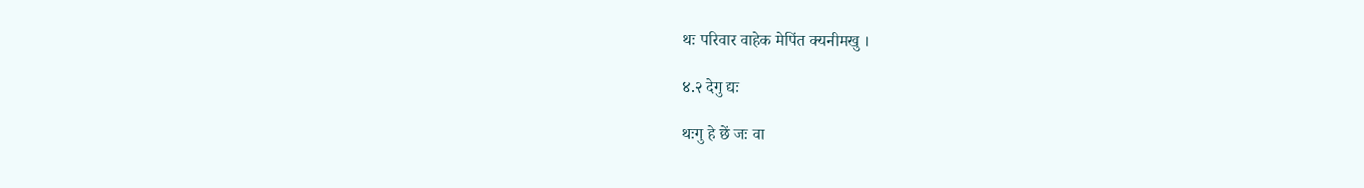थः परिवार वाहेक मेपिंत क्यनीमखु ।

४.२ देगु द्यः

थःगु हे छें जः वा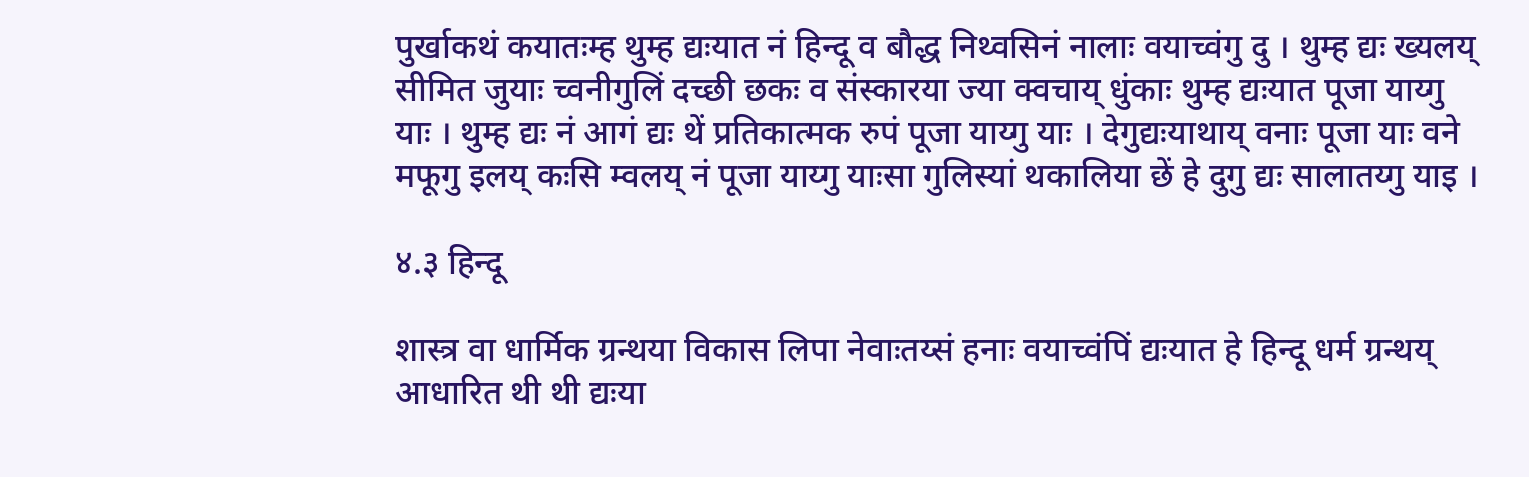पुर्खाकथं कयातःम्ह थुम्ह द्यःयात नं हिन्दू व बौद्ध निथ्वसिनं नालाः वयाच्वंगु दु । थुम्ह द्यः ख्यलय् सीमित जुयाः च्वनीगुलिं दच्छी छकः व संस्कारया ज्या क्वचाय् धुंकाः थुम्ह द्यःयात पूजा याय्गु याः । थुम्ह द्यः नं आगं द्यः थें प्रतिकात्मक रुपं पूजा याय्गु याः । देगुद्यःयाथाय् वनाः पूजा याः वने मफूगु इलय् कःसि म्वलय् नं पूजा याय्गु याःसा गुलिस्यां थकालिया छें हे दुगु द्यः सालातय्गु याइ ।

४.३ हिन्दू

शास्त्र वा धार्मिक ग्रन्थया विकास लिपा नेवाःतय्सं हनाः वयाच्वंपिं द्यःयात हे हिन्दू धर्म ग्रन्थय् आधारित थी थी द्यःया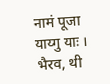नामं पूजा याय्गु याः । भैरव, थी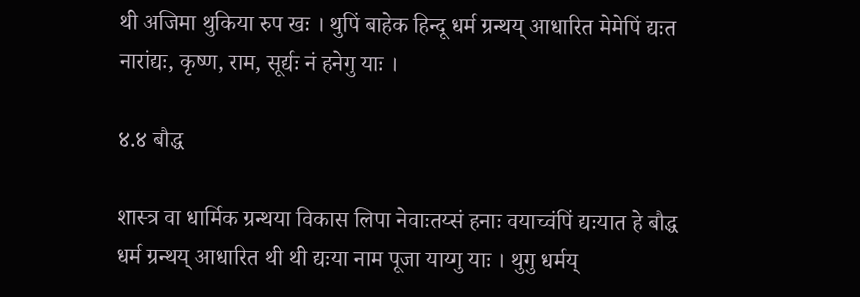थी अजिमा थुकिया रुप खः । थुपिं बाहेक हिन्दू धर्म ग्रन्थय् आधारित मेमेपिं द्यःत नारांद्यः, कृष्ण, राम, सूर्द्यः नं हनेगु याः ।

४.४ बौद्ध

शास्त्र वा धार्मिक ग्रन्थया विकास लिपा नेवाःतय्सं हनाः वयाच्वंपिं द्यःयात हे बौद्ध धर्म ग्रन्थय् आधारित थी थी द्यःया नाम पूजा याय्गु याः । थुगु धर्मय्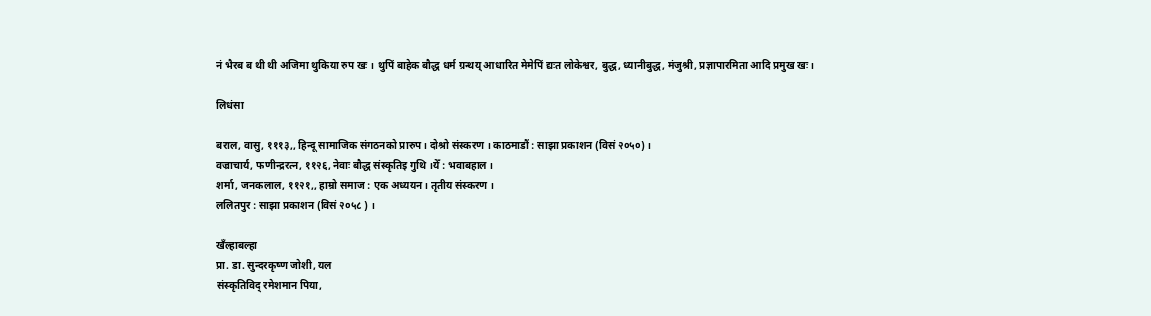नं भैरब ब थी थी अजिमा थुकिया रुप खः । थुपिं बाहेक बौद्ध धर्म ग्रन्थय् आधारित मेमेपिं द्यःत लोकेश्वर, बुद्ध, ध्यानीबुद्ध, मंजुश्री, प्रज्ञापारमिता आदि प्रमुख खः ।

लिधंसा

बराल, वासु, १११३,, हिन्दू सामाजिक संगठनको प्रारुप। दोश्रो संस्करण । काठमाडौं : साझा प्रकाशन (विसं २०५०) ।
वज्राचार्य, फणीन्द्ररत्न, ११२६, नेवाः बौद्ध संस्कृतिइ गुथि ।येँ : भवाबहाल ।
शर्मा, जनकलाल, ११२१,, हाम्रो समाज : एक अध्ययन। तृतीय संस्करण ।
ललितपुर : साझा प्रकाशन (विसं २०५८ ) ।

खँल्हाबल्हा
प्रा. डा. सुन्दरकृष्ण जोशी, यल
संस्कृतिविद् रमेशमान पिया,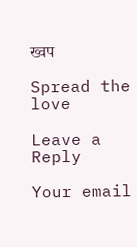ख्वप

Spread the love

Leave a Reply

Your email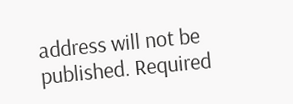address will not be published. Required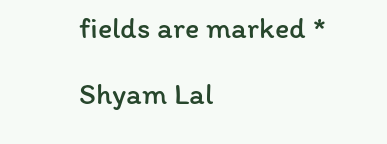fields are marked *

Shyam Lal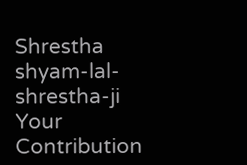Shrestha
shyam-lal-shrestha-ji
Your Contribution